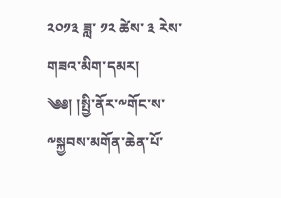༢༠༡༣ ཟླ་ ༡༢ ཚེས་ ༣ རེས་གཟའ་མིག་དམར།
༄༅། །སྤྱི་ནོར་༸གོང་ས་༸སྐྱབས་མགོན་ཆེན་པོ་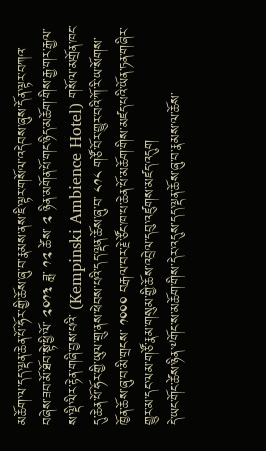མཆོག་ལ་དད་ལྡན་ཆེན་པོ་ཧོར་གྱི་ཆོས་ཞུ་བ་རྣམས་ནས་ཇི་ལྟར་གསོལ་འདེབས་ཞུས་དོན་ལྟར་བཀའ་བཞེས་ཟབ་མོ་ཐོབ་སྟེ་ཕྱི་ལོ་ ༢༠༡༣ ཟླ་ ༡༢ ཚེས་ ༢ ཉིན་མགོན་པོ་གང་ཉིད་མཆོག་གིས་རྒྱ་གར་རྒྱལ་ས་ལྡི་ལིར་རྟེན་གཞི་བྱས་པའི་ (Kempinski Ambience Hotel) གསོལ་མགྲོན་ཁང་དུ་ཆེན་པོ་ཧོར་གྱི་ཡུལ་གྲུ་ནས་ཕེབས་པའི་དད་ལྡན་ཆོས་ཞུ་བ་ ༨༡༨ གཙོ་བོར་གྱུར་བའི་ཀོ་རི་ཡ་སོགས་ཁྱོན་ཆོས་ཞུ་བ་མི་གྲངས་ ༡༠༠༠ བརྒལ་བར་རྗེ་ཙོང་ཁ་པ་ཆེན་པོ་མཆོག་གིས་མཛད་པའི་ཡོན་ཏན་གཞིར་གྱུར་མ་དང་ལམ་གཙོ་རྣམ་གསུམ་གྱི་ཆོས་འབྲེལ་དབུ་འཛུགས་མཛད་འདུག
དེ་ཡང་གོང་ཚེས་ཉིན་༸གོང་ས་མཆོག་གིས་དེར་འདུས་དད་ལྡན་ཆོས་ཞུ་བ་རྣམས་ལ་ཆོས་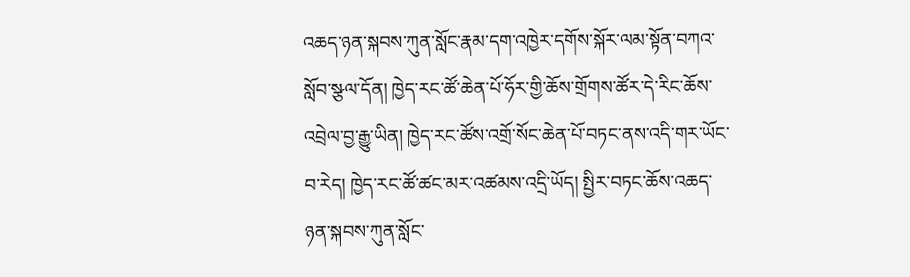འཆད་ཉན་སྐབས་ཀུན་སློང་རྣམ་དག་འཁྱེར་དགོས་སྐོར་ལམ་སྟོན་བཀའ་སློབ་སྩལ་དོན། ཁྱེད་རང་ཚོ་ཆེན་པོ་ཧོར་གྱི་ཆོས་གྲོགས་ཚོར་དེ་རིང་ཆོས་འབྲེལ་བྱ་རྒྱུ་ཡིན། ཁྱེད་རང་ཚོས་འགྲོ་སོང་ཆེན་པོ་བཏང་ནས་འདི་གར་ཡོང་བ་རེད། ཁྱེད་རང་ཚོ་ཚང་མར་འཚམས་འདྲི་ཡོད། སྤྱིར་བཏང་ཆོས་འཆད་ཉན་སྐབས་ཀུན་སློང་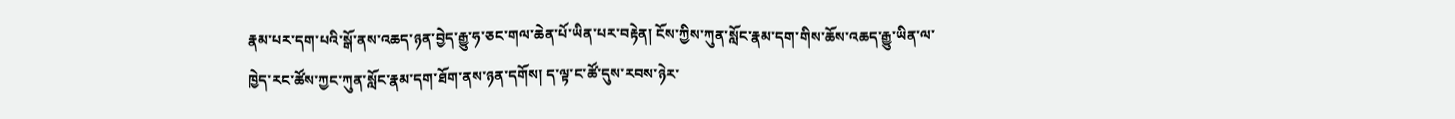རྣམ་པར་དག་པའི་སྒོ་ནས་འཆད་ཉན་བྱེད་རྒྱུ་ཧ་ཅང་གལ་ཆེན་པོ་ཡིན་པར་བརྟེན། ངོས་ཀྱིས་ཀུན་སློང་རྣམ་དག་གིས་ཆོས་འཆད་རྒྱུ་ཡིན་ལ་ཁྱེད་རང་ཚོས་ཀྱང་ཀུན་སློང་རྣམ་དག་ཐོག་ནས་ཉན་དགོས། ད་ལྟ་ང་ཚོ་དུས་རབས་ཉེར་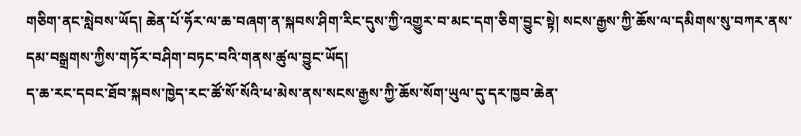གཅིག་ནང་སླེབས་ཡོད། ཆེན་པོ་ཧོར་ལ་ཆ་བཞག་ན་སྐབས་ཤིག་རིང་དུས་ཀྱི་འགྱུར་བ་མང་དག་ཅིག་བྱུང་སྟེ། སངས་རྒྱས་ཀྱི་ཆོས་ལ་དམིགས་སུ་བཀར་ནས་དམ་བསྒྲགས་ཀྱིས་གཏོར་བཤིག་བཏང་བའི་གནས་ཚུལ་བྱུང་ཡོད།
ད་ཆ་རང་དབང་ཐོབ་སྐབས་ཁྱེད་རང་ཚོ་སོ་སོའི་ཕ་མེས་ནས་སངས་རྒྱས་ཀྱི་ཆོས་སོག་ཡུལ་དུ་དར་ཁྱབ་ཆེན་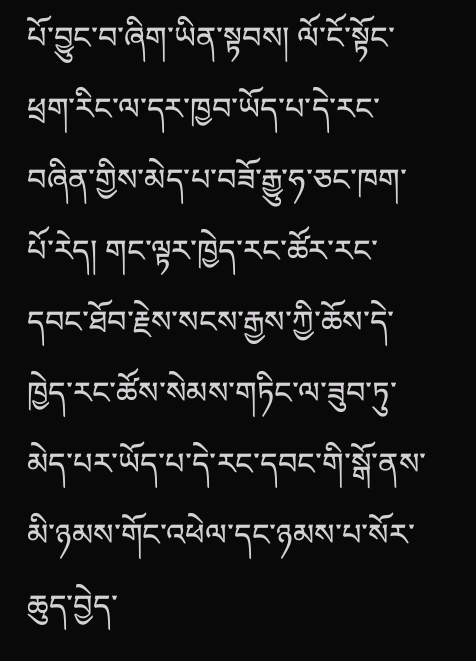པོ་བྱུང་བ་ཞིག་ཡིན་སྟབས། ལོ་ངོ་སྟོང་ཕྲག་རིང་ལ་དར་ཁྱབ་ཡོད་པ་དེ་རང་བཞིན་གྱིས་མེད་པ་བཟོ་རྒྱུ་ཧ་ཅང་ཁག་པོ་རེད། གང་ལྟར་ཁྱེད་རང་ཚོར་རང་དབང་ཐོབ་རྗེས་སངས་རྒྱས་ཀྱི་ཆོས་དེ་ཁྱེད་རང་ཚོས་སེམས་གཏིང་ལ་ཟུབ་ཏུ་མེད་པར་ཡོད་པ་དེ་རང་དབང་གི་སྒོ་ནས་མི་ཉམས་གོང་འཕེལ་དང་ཉམས་པ་སོར་ཆུད་བྱེད་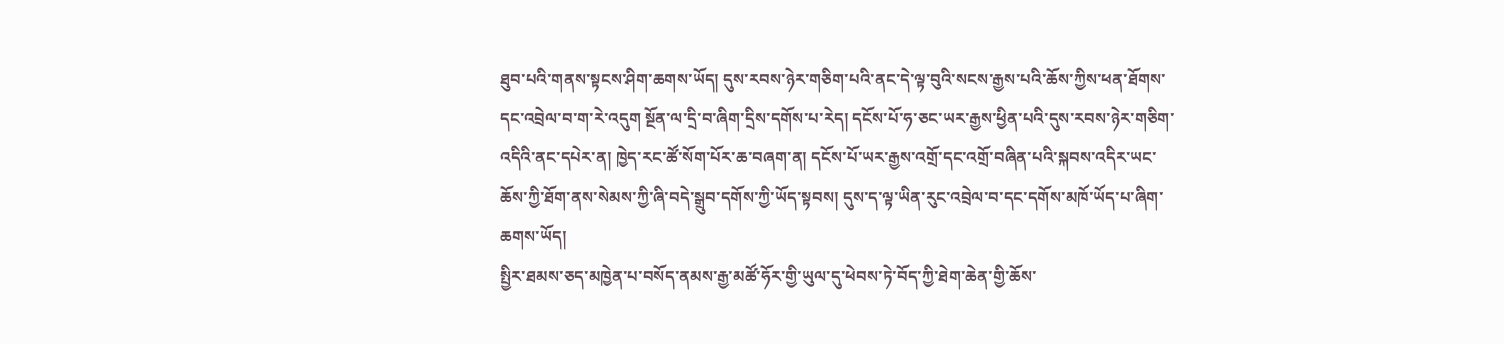ཐུབ་པའི་གནས་སྟངས་ཤིག་ཆགས་ཡོད། དུས་རབས་ཉེར་གཅིག་པའི་ནང་དེ་ལྟ་བུའི་སངས་རྒྱས་པའི་ཆོས་ཀྱིས་ཕན་ཐོགས་དང་འབྲེལ་བ་ག་རེ་འདུག སྔོན་ལ་དྲི་བ་ཞིག་དྲིས་དགོས་པ་རེད། དངོས་པོ་ཧ་ཅང་ཡར་རྒྱས་ཕྱིན་པའི་དུས་རབས་ཉེར་གཅིག་འདིའི་ནང་དཔེར་ན། ཁྱེད་རང་ཚོ་སོག་པོར་ཆ་བཞག་ན། དངོས་པོ་ཡར་རྒྱས་འགྲོ་དང་འགྲོ་བཞིན་པའི་སྐབས་འདིར་ཡང་ཆོས་ཀྱི་ཐོག་ནས་སེམས་ཀྱི་ཞི་བདེ་སྒྲུབ་དགོས་ཀྱི་ཡོད་སྟབས། དུས་ད་ལྟ་ཡིན་རུང་འབྲེལ་བ་དང་དགོས་མཁོ་ཡོད་པ་ཞིག་ཆགས་ཡོད།
སྤྱིར་ཐམས་ཅད་མཁྱེན་པ་བསོད་ནམས་རྒྱ་མཚོ་ཧོར་གྱི་ཡུལ་དུ་ཕེབས་ཏེ་བོད་ཀྱི་ཐེག་ཆེན་གྱི་ཆོས་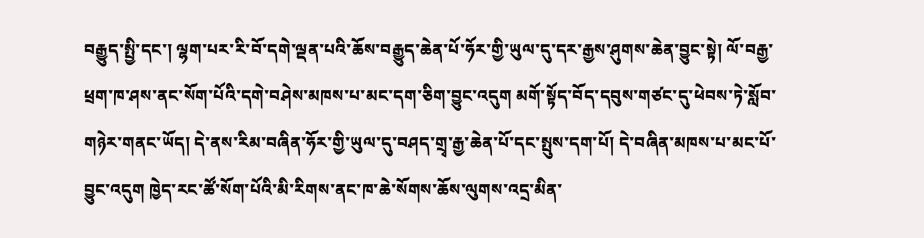བརྒྱུད་སྤྱི་དང་། ལྷག་པར་རི་བོ་དགེ་ལྡན་པའི་ཆོས་བརྒྱུད་ཆེན་པོ་ཧོར་གྱི་ཡུལ་དུ་དར་རྒྱས་ཤུགས་ཆེན་བྱུང་སྟེ། ལོ་བརྒྱ་ཕྲག་ཁ་ཤས་ནང་སོག་པོའི་དགེ་བཤེས་མཁས་པ་མང་དག་ཅིག་བྱུང་འདུག མགོ་སྟོད་བོད་དབུས་གཙང་དུ་ཕེབས་ཏེ་སློབ་གཉེར་གནང་ཡོད། དེ་ནས་རིམ་བཞིན་ཧོར་གྱི་ཡུལ་དུ་བཤད་གྲྭ་རྒྱ་ཆེན་པོ་དང་སྤུས་དག་པོ། དེ་བཞིན་མཁས་པ་མང་པོ་བྱུང་འདུག ཁྱེད་རང་ཚོ་སོག་པོའི་མི་རིགས་ནང་ཁ་ཆེ་སོགས་ཆོས་ལུགས་འདྲ་མིན་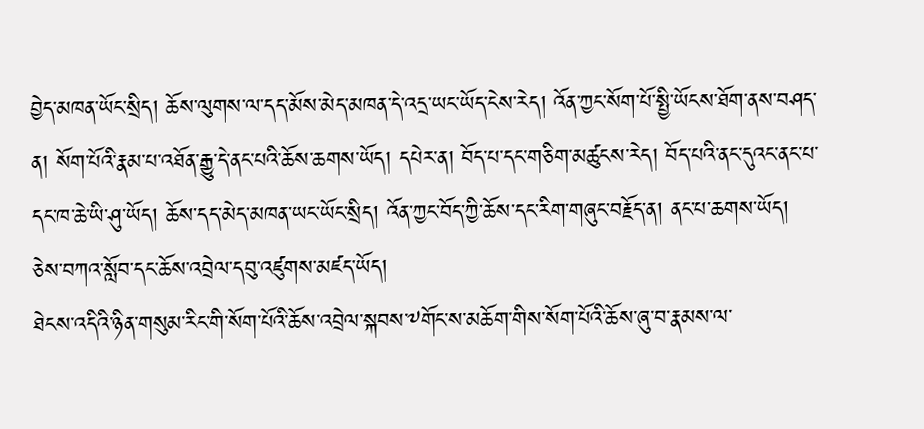བྱེད་མཁན་ཡོང་སྲིད། ཆོས་ལུགས་ལ་དད་མོས་མེད་མཁན་དེ་འདྲ་ཡང་ཡོད་ངེས་རེད། འོན་ཀྱང་སོག་པོ་སྤྱི་ཡོངས་ཐོག་ནས་བཤད་ན། སོག་པོའི་རྣམ་པ་འཐོན་རྒྱུ་དེ་ནང་པའི་ཆོས་ཆགས་ཡོད། དཔེར་ན། བོད་པ་དང་གཅིག་མཚུངས་རེད། བོད་པའི་ནང་དུའང་ནང་པ་དང་ཁ་ཆེ་ཡི་ཤུ་ཡོད། ཆོས་དད་མེད་མཁན་ཡང་ཡོང་སྲིད། འོན་ཀྱང་བོད་ཀྱི་ཆོས་དང་རིག་གཞུང་བརྗོད་ན། ནང་པ་ཆགས་ཡོད། ཅེས་བཀའ་སློབ་དང་ཆོས་འབྲེལ་དབུ་འཛུགས་མཛད་ཡོད།
ཐེངས་འདིའི་ཉིན་གསུམ་རིང་གི་སོག་པོའི་ཆོས་འབྲེལ་སྐབས་༸གོང་ས་མཆོག་གིས་སོག་པོའི་ཆོས་ཞུ་བ་རྣམས་ལ་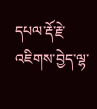དཔལ་རྡོ་རྗེ་འཇིགས་བྱེད་ལྷ་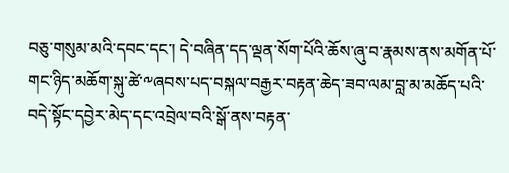བཅུ་གསུམ་མའི་དབང་དང་། དེ་བཞིན་དད་ལྡན་སོག་པོའི་ཆོས་ཞུ་བ་རྣམས་ནས་མགོན་པོ་གང་ཉིད་མཆོག་སྐུ་ཚེ་༸ཞབས་པད་བསྐལ་བརྒྱར་བརྟན་ཆེད་ཟབ་ལམ་བླ་མ་མཆོད་པའི་བདེ་སྟོང་དབྱེར་མེད་དང་འབྲེལ་བའི་སྒོ་ནས་བརྟན་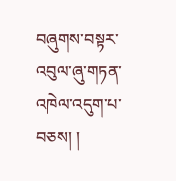བཞུགས་བསྟར་འབུལ་ཞུ་གཏན་འཁེལ་འདུག་པ་བཅས། །